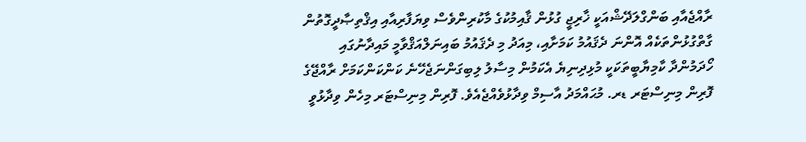ރާއްޖެއާއި ބަންގްލަދޭޝްއަކީ ޚާރިޖީ ގުޅުން ޤާއިމުކުގެ މާކުރިންވެސް ވިޔަފާރިއާއި އިޤްތިޞާދީގޮތުން ގާތްގުޅުންތަކެއް އޮންނަ ދެޤައުމު ކަމަށާއި، މިއަދު މި ދެޤައުމު ބައިނަލްއަޤްވާމީ މައިދާނުގައި ހޯދަމުންދާ ކާމިޔާބީތަކަކީ މުޅިދިނިޔެ އެކަމުން މިސާލު ލިބިގަންނަޖެހޭނެ ކަންކަންކަމަށް ރާއްޖޭގެ ފޮރިން މިނިސްޓަރ ޑރ. މުޙައްމަދު އާސިމް ވިދާޅުވެއްޖެއެވެ. ފޮރިން މިނިސްޓަރ މިހެން ވިދާޅުވީ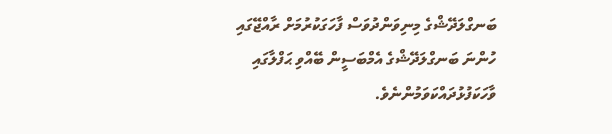ބަނގްލަދޭޝްގެ މިނިވަންދުވަސް ފާހަގަކުރުމަށް ރާއްޖޭގައި ހުންނަ ބަނގްލަދޭޝްގެ އެމްބަސީން ބޭއްވި ޙަފްލާގައި ވާހަކަފުޅުދައްކަވަމުންނެވެ.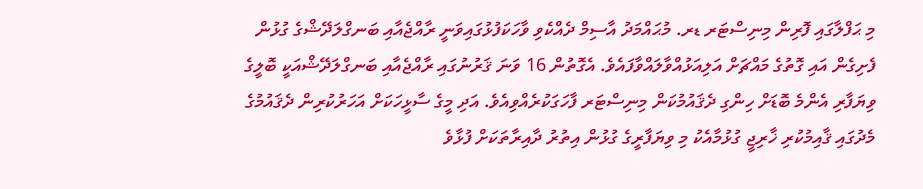މި ޙަފްލާގައި ފޮރިން މިނިސްޓަރ ޑރ. މުޙައްމަދު އާސިމް ދެއްކެވި ވާހަކަފުޅުގައިވަނީ ރާއްޖެއާއި ބަނގްލަދޭޝްގެ ގުޅުން ފެށިގެން އައި ގޮތުގެ މައްޗަށް އަލިއަޅުއްވާލައްވާފައެވެ. އެގޮތުން 16 ވަނަ ޤަރުނުގައި ރާއްޖެއާއި ބަނގްލަދޭޝްއަކީ ބޮލީގެ ވިޔަފާރި އެންމެ ބޮޑަށް ހިންގި ދެޤައުމުކަން މިނިސްޓަރ ފާހަގަކުރެއްވިއެވެ. އަދި މީގެ ސާޅީހަކަށް އަހަރުކުރިން ދެޤައުމުގެ މެދުގައި ޤާއިމުކުރި ޚާރިޖީ ގުޅުމާއެކު މި ވިޔަފާރީގެ ގުޅުން އިތުރު ދާއިރާތަކަށް ފުޅާވެ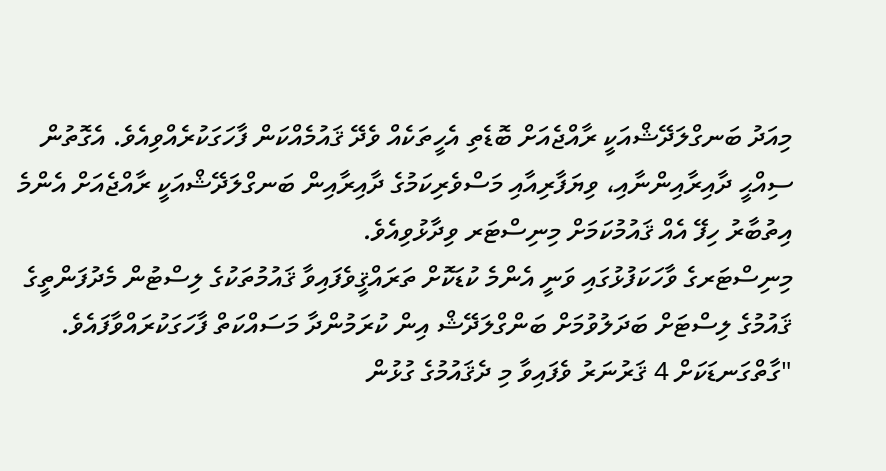މިއަދު ބަނގްލަދޭޝްއަކީ ރާއްޖެއަށް ބޮޑެތި އެހީތަކެއް ވެދޭ ޤައުމެއްކަން ފާހަގަކުރެއްވިއެވެ. އެގޮތުން ސިއްޙީ ދާއިރާއިންނާއި، ވިޔަފާރިއާއި މަސްވެރިކަމުގެ ދާއިރާއިން ބަނގްލަދޭޝްއަކީ ރާއްޖެއަށް އެންމެ އިތުބާރު ހިފޭ އެއް ޤައުމުކަމަށް މިނިސްޓަރ ވިދާޅުވިއެވެ.
މިނިސްޓަރގެ ވާހަކަފުޅުގައި ވަނީ އެންމެ ކުޑަކޮށް ތަރައްޤީވެފައިވާ ޤައުމުތަކުގެ ލިސްޓުން މެދުފަންތީގެ ޤައުމުގެ ލިސްޓަށް ބަދަލުވުމަށް ބަންގްލަދޭޝް އިން ކުރަމުންދާ މަސައްކަތް ފާހަގަކުރައްވާފައެވެ.
"ގާތްގަނޑަކަށް 4 ޤަރުނަރު ވެފައިވާ މި ދެޤައުމުގެ ގުޅުން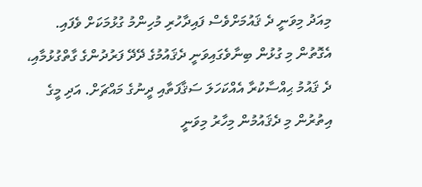މިއަދު މިވަނީ ދެ ޤައުމަށްވެސް ފައިދާހުރި މުހިންމު ގުޅުމަކަށް ވެފައި. އެގޮތުން މި ގުޅުން ބިނާވެގައިވަނީ ދެޤައުމުގެ ދޭދޭ ފަރުދުންގެ ގާތްގުޅުމާއި، ދެ ޤައުމު ޙިއްސާކުރާ އެއްކަހަލަ ސަޤާފަތާއި ދީނުގެ މައްޗަށް. އަދި މީގެ އިތުރުން މި ދެޤައުމުން މިހާރު މިވަނީ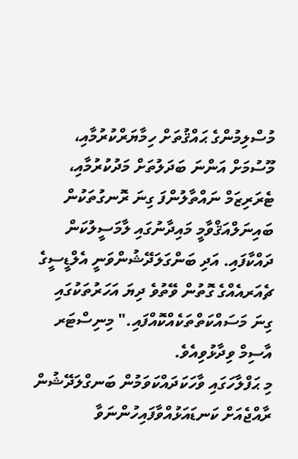މުސްލިމުންގެ ޙައްޤުތަށް ހިމާޔަރްކުރުމާއި، މޫސުމަށް އަންނަ ބަދަލުތަށް މަދުކުރުމާއި، ޓެރަރިޒަމް ނައްތާލުންފަ ގިނަ ރޮނގުތަކުން ބައިނަލްއަޤްވާމީ މައިދާނުގައި ލާމަސީލުކަން ދައްކާފައި. އަދި ބަންގަލަދޭޝުންވަނީ އެލްޑީސީގެ ޗެއަރއެއްގެ ގޮތުން ވޭތުވެ ދިޔަ އަހަރުތަކުގައި ގިނަ މަސައްކަތްތަކެއްކޮއްފައި." މިނިސްޓަރ އާސިމް ވިދާޅުވިއެވެ.
މި ޙަފްލާހަގައި ވާހަކަދައްކަވަމުން ބަނގްލަދޭޝުން ރާއްޖެއަށް ކަނޑައަޅުއްވާފައިހުންނަވާ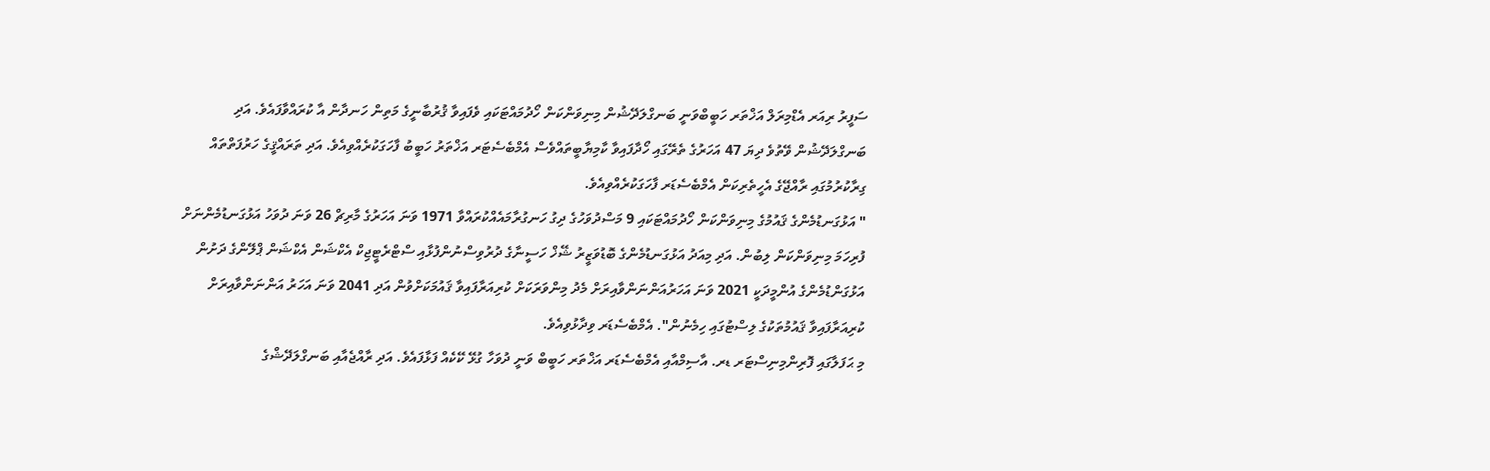ސަފީރު ރިއަރ އެޑްމިރަލް އަޚްތަރ ހަބީބްވަނީ ބަނގްލަދޭޝުން މިނިވަންކަން ހޯދުމައްޓަކައި ވެފައިވާ ޤުރުބާނީގެ މަތިން ހަނދާން އާ ކުރައްވާފައެވެ. އަދި ބަނގްލަދޭޝުން ވޭތުވެ ދިޔަ 47 އަހަރުގެ ތެރޭގައި ހޯދާފައިވާ ކާމިޔާބީތައްވެސް އެމްބެސެޓަރ އަޚްތަރު ހަބީބު ފާހަގަކުރެއްވިއެވެ. އަދި ތަރައްޤީގެ ހަރުފަތްތައް ގިރާކުރުމުގައި ރާއްޖޭގެ އެހީތެރިކަން އެމްބެސެޑަރ ފާހަގަކުރެއްވިއެވެ.
" އަޅުގަނޑުމެންގެ ޤައުމުގެ މިނިވަންކަން ހޯދުމައްޓަކައި 9 މަސްދުވަހުގެ ދިގު ހަނގުރާމައެއްކުރައްވާ 1971 ވަނަ އަހަރުގެ މާރިޗް 26 ވަނަ ދުވަހު އަޅުގަނޑުމެންނަށް ފުރިހަމަ މިނިވަންކަން ލިބުން. އަދި މިއަދު އަޅުގަނޑުމެންގެ ބޮޑުވަޒީރު ޝޭޚް ހަސީނާގެ ދުރުވިސްނުންފުޅާއި ސްޓްރެޓީޖިކް އެކްޝަން އެކްޝަން ޕްލޭންގެ ދަށުން އަޅުގަންޑުމެންގެ އުންމީދަކީ 2021 ވަނަ އަހަރުއަންނަންވާއިރަށް މެދު މިންވަރަކަށް ކުރިއަރާފައިވާ ޤައުމަކަށްވުން އަދި 2041 ވަނަ އަހަރު އަންނަންވާއިރަށް ކުރިއަރާފައިވާ ޤައުމުތަކުގެ ލިސްޓުގައި ހިމެނުން". އެމްބެސެޑަރ ވިދާޅުވިއެވެ.
މި ޙަފަލާގައި ފޮރިންމިނިސްޓަރ ޑރ. އާސިމްއާއި އެމްބެސެޑަރ އަޚްތަރ ހަބީބް ވަނީ ދުވަހާ ގުޅޭ ކޭކެއް ފަޅާފައެވެ. އަދި ރާއްޖެއާއި ބަނގްލަދޭޝްގެ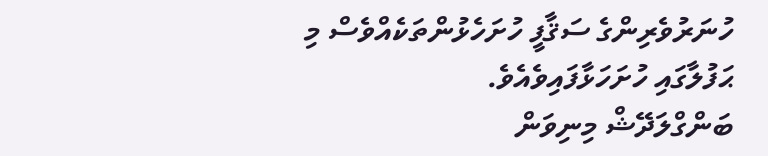ހުނަރުވެރިންގެ ސަޤާފީ ހުށަހެޅުންތަކެއްވެސް މި ޙަފުލާގައި ހުށަހަޅާފައިވެއެވެ.
ބަންގްލަދޭޝް މިނިވަން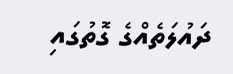ދައުލަތެއްގެ ގޮތުގައި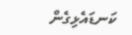ކަނޑައެޅިގެން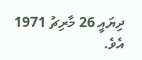ދިޔައީ 26 މާރިޗު 1971 އެވެ.